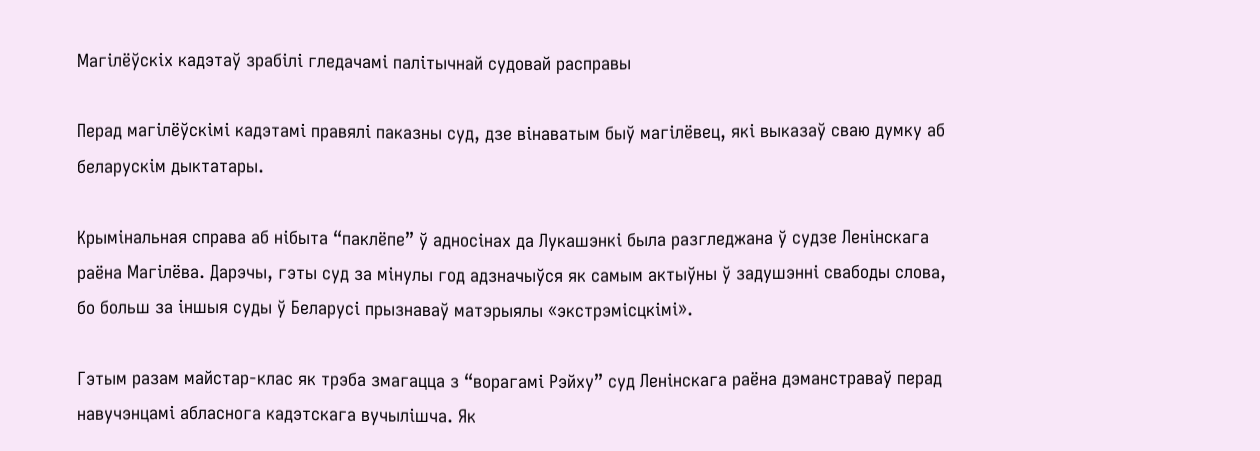Магілёўскіх кадэтаў зрабілі гледачамі палітычнай судовай расправы

Перад магілёўскімі кадэтамі правялі паказны суд, дзе вінаватым быў магілёвец, які выказаў сваю думку аб беларускім дыктатары.

Крымінальная справа аб нібыта “паклёпе” ў адносінах да Лукашэнкі была разгледжана ў судзе Ленінскага раёна Магілёва. Дарэчы, гэты суд за мінулы год адзначыўся як самым актыўны ў задушэнні свабоды слова, бо больш за іншыя суды ў Беларусі прызнаваў матэрыялы «экстрэмісцкімі».

Гэтым разам майстар-клас як трэба змагацца з “ворагамі Рэйху” суд Ленінскага раёна дэманстраваў перад навучэнцамі абласнога кадэтскага вучылішча. Як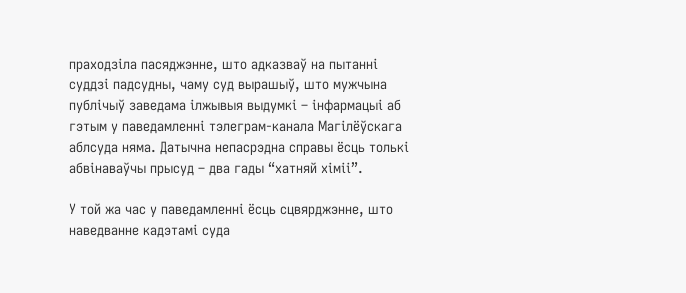праходзіла пасяджэнне, што адказваў на пытанні суддзі падсудны, чаму суд вырашыў, што мужчына публічыў заведама ілжывыя выдумкі – інфармацыі аб гэтым у паведамленні тэлеграм-канала Магілёўскага аблсуда няма. Датычна непасрэдна справы ёсць толькі абвінаваўчы прысуд – два гады “хатняй хіміі”.

У той жа час у паведамленні ёсць сцвярджэнне, што наведванне кадэтамі суда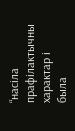“насіла прафілактычны характар і была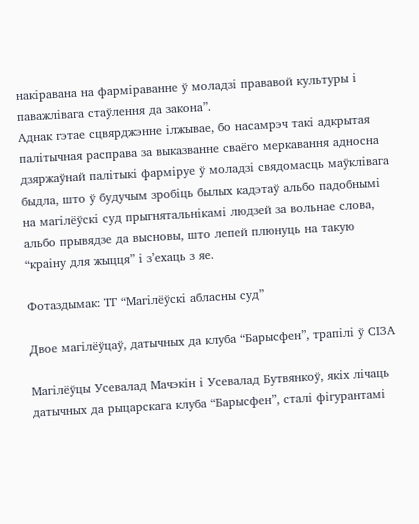накіравана на фарміраванне ў моладзі прававой культуры і паважлівага стаўлення да закона”.
Аднак гэтае сцвярджэнне ілжывае, бо насамрэч такі адкрытая палітычная расправа за выказванне сваёго меркавання адносна дзяржаўнай палітыкі фарміруе ў моладзі свядомасць маўклівага быдла, што ў будучым зробіць былых кадэтаў альбо падобнымі на магілёўскі суд прыгнятальнікамі людзей за вольнае слова, альбо прывядзе да высновы, што лепей плюнуць на такую “краіну для жыцця” і з’ехаць з яе.

Фотаздымак: ТГ “Магілёўскі абласны суд”

Двое магілёўцаў, датычных да клуба “Барысфен”, трапілі ў СІЗА

Магілёўцы Усевалад Мачэкін і Усевалад Бутвянкоў, якіх лічаць датычных да рыцарскага клуба “Барысфен”, сталі фігурантамі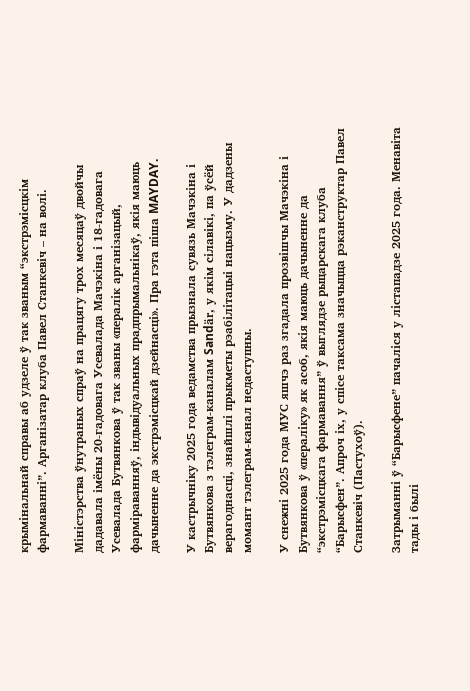крымінальнай справы аб удзеле ў так званым “экстрэмісцкім фармаванні”. Арганізатар клуба Павел Станкевіч – на волі.

Міністэрства ўнутраных спраў на працягу трох месяцаў двойчы дадавала імёны 20-гадовага Усевалада Мачэкіна і 18-гадовага Усевалада Бутвянкова ў так званы «пералік арганізацый, фарміраванняў, індывідуальных прадпрымальнікаў, якія маюць дачыненне да экстрэмісцкай дзейнасці». Пра гэта піша MAYDAY.

У кастрычніку 2025 года ведамства прызнала сувязь Мачэкіна і Бутвянкова з тэлеграм-каналам Sandӓr, у якім сілавікі, па ўсёй верагоднасці, знайшлі прыкметы рэабілітацыі нацызму. У дадзены момант тэлеграм-канал недаступны.

У снежні 2025 года МУС яшчэ раз згадала прозвішчы Мачэкіна і Бутвянкова ў «пераліку» як асоб, якія маюць дачыненне да “экстрэмісцкага фармавання” ў выглядзе рыцарскага клуба “Барысфен”. Апроч іх, у спісе таксама значыцца рэканструктар Павел Станкевіч (Пастухоў).

Затрыманні ў “Барысфене” пачаліся у лістападзе 2025 года. Менавіта тады і былі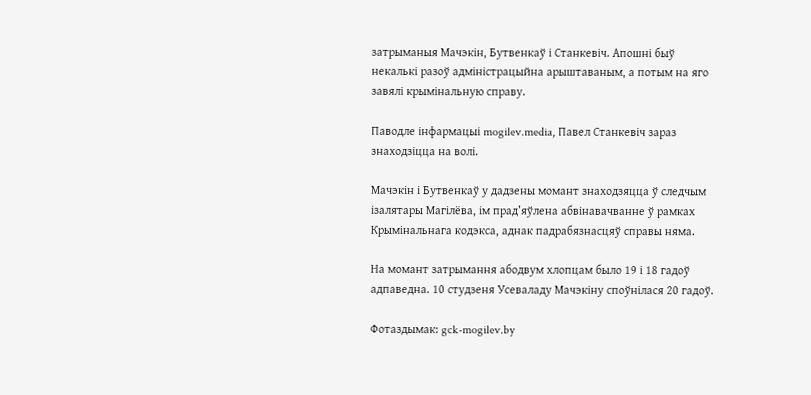затрыманыя Мачэкін, Бутвенкаў і Станкевіч. Апошні быў некалькі разоў адміністрацыйна арыштаваным, а потым на яго завялі крымінальную справу.

Паводле інфармацыі mogilev.media, Павел Станкевіч зараз знаходзіцца на волі.

Мачэкін і Бутвенкаў у дадзены момант знаходзяцца ў следчым ізалятары Магілёва, ім прад’яўлена абвінавачванне ў рамках Крымінальнага кодэкса, аднак падрабязнасцяў справы няма.

На момант затрымання абодвум хлопцам было 19 і 18 гадоў адпаведна. 10 студзеня Усеваладу Мачэкіну споўнілася 20 гадоў.

Фотаздымак: gck-mogilev.by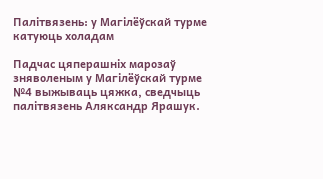Палітвязень: у Магілёўскай турме катуюць холадам

Падчас цяперашніх марозаў зняволеным у Магілёўскай турме №4 выжываць цяжка, сведчыць палітвязень Аляксандр Ярашук.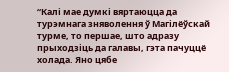“Калі мае думкі вяртаюцца да турэмнага зняволення ў Магілёўскай турме, то першае, што адразу прыходзіць да галавы, гэта пачуццё холада. Яно цябе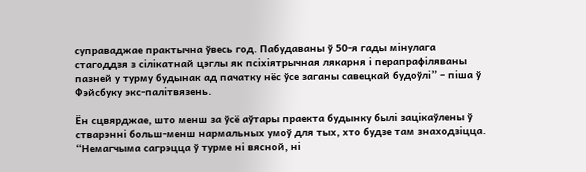суправаджае практычна ўвесь год. Пабудаваны ў 50-я гады мінулага стагоддзя з сілікатнай цэглы як псіхіятрычная лякарня і перапрафіляваны пазней у турму будынак ад пачатку нёс ўсе заганы савецкай будоўлі” – піша ў Фэйсбуку экс-палітвязень.

Ён сцвярджае, што менш за ўсё аўтары праекта будынку былі зацікаўлены ў стварэнні больш-менш нармальных умоў для тых, хто будзе там знаходзіцца. “Немагчыма сагрэцца ў турме ні вясной, ні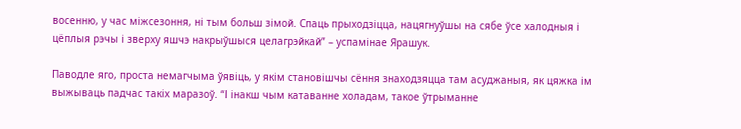восенню, у час міжсезоння, ні тым больш зімой. Спаць прыходзіцца, нацягнуўшы на сябе ўсе халодныя і цёплыя рэчы і зверху яшчэ накрыўшыся целагрэйкай” – успамінае Ярашук.

Паводле яго, проста немагчыма ўявіць, у якім становішчы сёння знаходзяцца там асуджаныя, як цяжка ім выжываць падчас такіх маразоў. “І інакш чым катаванне холадам, такое ўтрыманне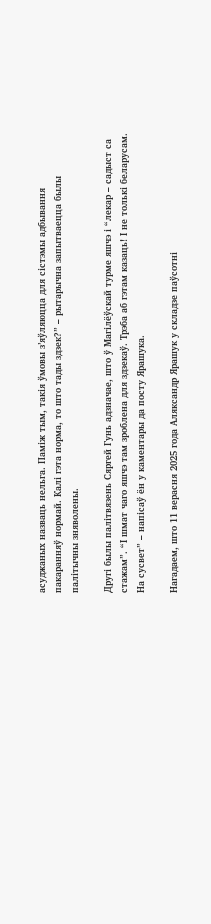асуджаных назваць нельга. Паміж тым, такія ўмовы з’яўляюцца для сістэмы адбывання пакаранняў нормай. Калі гэта норма, то што тады здзек?” – рытарычна запытваецца былы палітычны зняволены.

Другі былы палітвязень Сяргей Гунь адзначае, што ў Магілёўскай турме яшчэ і “лекар – садыст са стажам”. “І шмат чаго яшчэ там зроблена для здзекаў. Трэба аб гэтам казаць! І не толькі беларусам. На сусвет” – напісаў ён у каментары да посту Ярашука.

Нагадаем, што 11 верасня 2025 года Аляксандр Ярашук у складзе паўсотні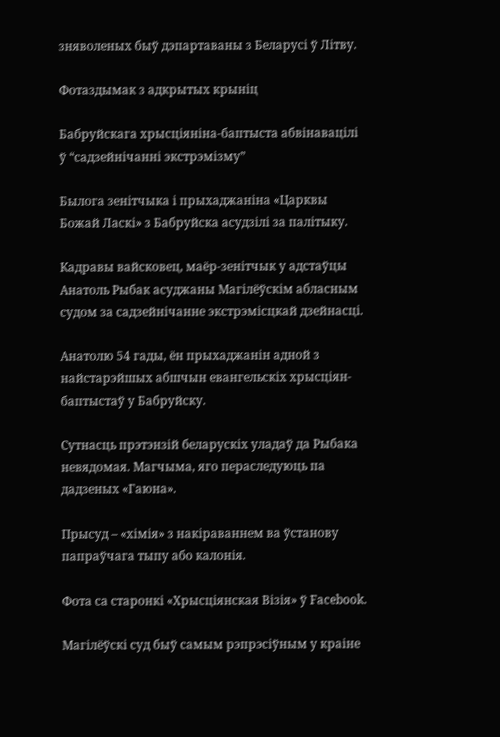зняволеных быў дэпартаваны з Беларусі ў Літву.

Фотаздымак з адкрытых крыніц

Бабруйскага хрысціяніна-баптыста абвінавацілі ў “садзейнічанні экстрэмізму”

Былога зенітчыка і прыхаджаніна «Царквы Божай Ласкі» з Бабруйска асудзілі за палітыку.

Кадравы вайсковец, маёр-зенітчык у адстаўцы Анатоль Рыбак асуджаны Магілёўскім абласным судом за садзейнічанне экстрэмісцкай дзейнасці.

Анатолю 54 гады, ён прыхаджанін адной з найстарэйшых абшчын евангельскіх хрысціян-баптыстаў у Бабруйску.

Сутнасць прэтэнзій беларускіх уладаў да Рыбака невядомая. Магчыма, яго пераследуюць па дадзеных «Гаюна».

Прысуд – «хімія» з накіраваннем ва ўстанову папраўчага тыпу або калонія.

Фота са старонкі «Хрысціянская Візія» ў Facebook.

Магілёўскі суд быў самым рэпрэсіўным у краіне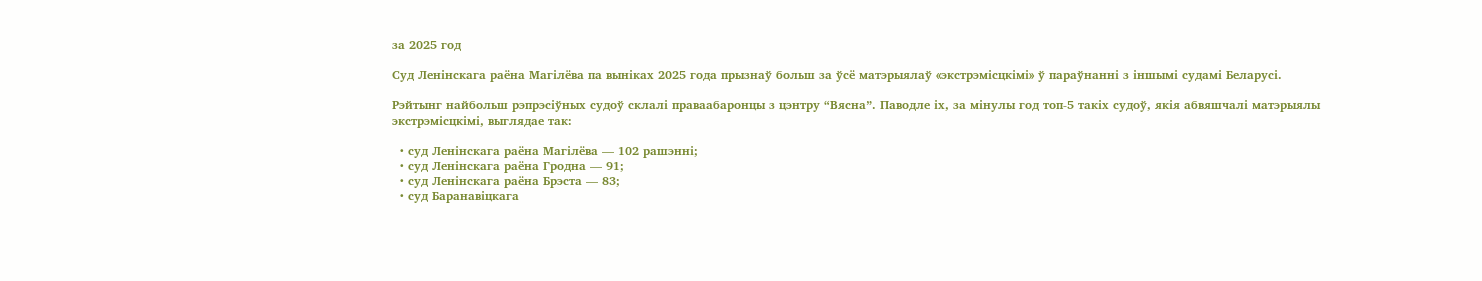за 2025 год

Суд Ленінскага раёна Магілёва па выніках 2025 года прызнаў больш за ўсё матэрыялаў «экстрэмісцкімі» ў параўнанні з іншымі судамі Беларусі.

Рэйтынг найбольш рэпрэсіўных судоў склалі праваабаронцы з цэнтру “Вясна”. Паводле іх, за мінулы год топ-5 такіх судоў, якія абвяшчалі матэрыялы экстрэмісцкімі, выглядае так:

  • суд Ленінскага раёна Магілёва — 102 рашэнні;
  • суд Ленінскага раёна Гродна — 91;
  • суд Ленінскага раёна Брэста — 83;
  • суд Баранавіцкага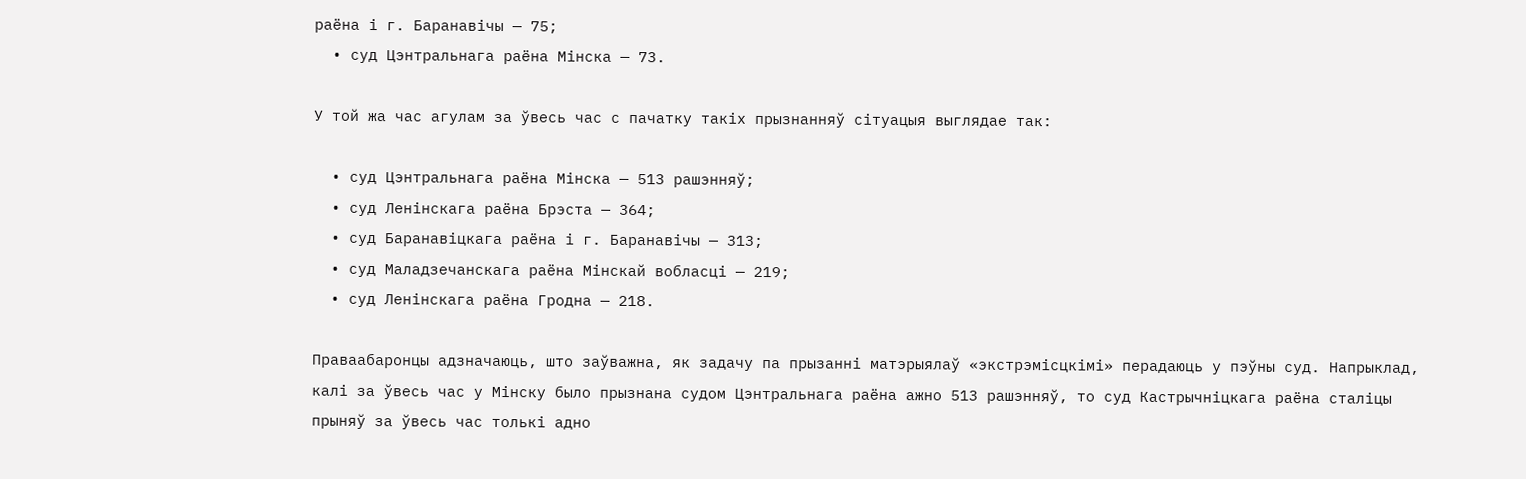раёна і г. Баранавічы — 75;
  • суд Цэнтральнага раёна Мінска — 73.

У той жа час агулам за ўвесь час с пачатку такіх прызнанняў сітуацыя выглядае так:

  • суд Цэнтральнага раёна Мінска — 513 рашэнняў;
  • суд Ленінскага раёна Брэста — 364;
  • суд Баранавіцкага раёна і г. Баранавічы — 313;
  • суд Маладзечанскага раёна Мінскай вобласці — 219;
  • суд Ленінскага раёна Гродна — 218.

Праваабаронцы адзначаюць, што заўважна, як задачу па прызанні матэрыялаў «экстрэмісцкімі» перадаюць у пэўны суд. Напрыклад, калі за ўвесь час у Мінску было прызнана судом Цэнтральнага раёна ажно 513 рашэнняў, то суд Кастрычніцкага раёна сталіцы прыняў за ўвесь час толькі адно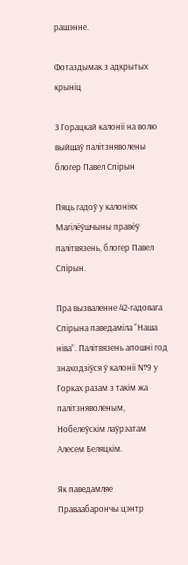рашэнне.

Фотаздымак з адкрытых крыніц

З Горацкай калоніі на волю выйшаў палітзняволены блогер Павел Спірын

Пяць гадоў у калоніях Магілёўшчыны правёў палітвязень, блогер Павел Спірын.

Пра вызваленне 42-гадовага Спірына паведаміла “Наша ніва”. Палітвязень апошні год знаходзіўся ў калоніі №9 у Горках разам з такім жа палітзняволеным, Нобелеўскім лаўрэатам Алесем Беляцкім.

Як паведамляе Праваабарончы цэнтр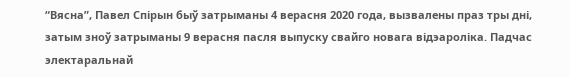“Вясна”, Павел Спірын быў затрыманы 4 верасня 2020 года, вызвалены праз тры дні, затым зноў затрыманы 9 верасня пасля выпуску свайго новага відэароліка. Падчас электаральнай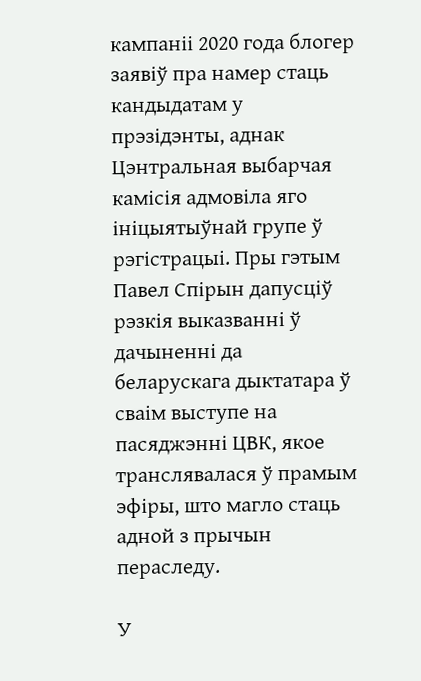кампаніі 2020 года блогер заявіў пра намер стаць кандыдатам у прэзідэнты, аднак Цэнтральная выбарчая камісія адмовіла яго ініцыятыўнай групе ў рэгістрацыі. Пры гэтым Павел Спірын дапусціў рэзкія выказванні ў дачыненні да беларускага дыктатара ў сваім выступе на пасяджэнні ЦВК, якое транслявалася ў прамым эфіры, што магло стаць адной з прычын пераследу.

У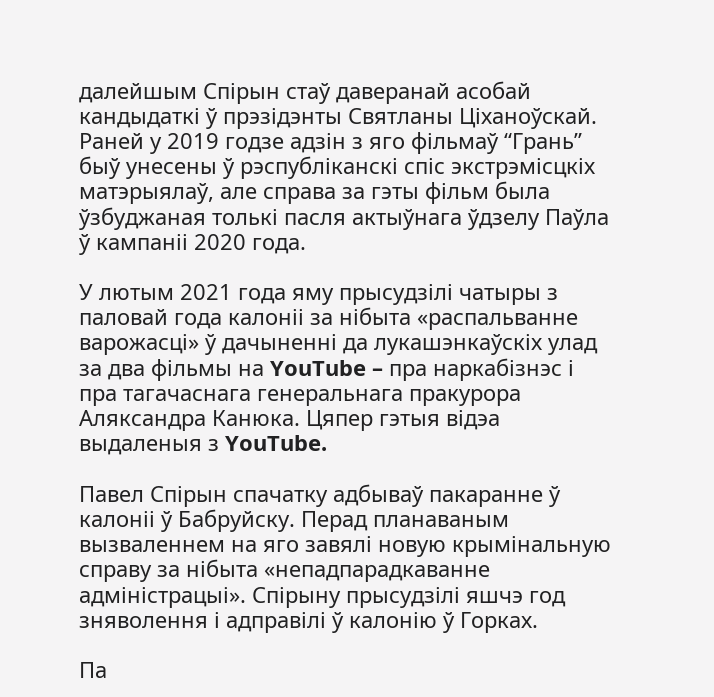далейшым Спірын стаў даверанай асобай кандыдаткі ў прэзідэнты Святланы Ціханоўскай. Раней у 2019 годзе адзін з яго фільмаў “Грань” быў унесены ў рэспубліканскі спіс экстрэмісцкіх матэрыялаў, але справа за гэты фільм была ўзбуджаная толькі пасля актыўнага ўдзелу Паўла ў кампаніі 2020 года.

У лютым 2021 года яму прысудзілі чатыры з паловай года калоніі за нібыта «распальванне варожасці» ў дачыненні да лукашэнкаўскіх улад за два фільмы на YouTube – пра наркабізнэс і пра тагачаснага генеральнага пракурора Аляксандра Канюка. Цяпер гэтыя відэа выдаленыя з YouTube.

Павел Спірын спачатку адбываў пакаранне ў калоніі ў Бабруйску. Перад планаваным вызваленнем на яго завялі новую крымінальную справу за нібыта «непадпарадкаванне адміністрацыі». Спірыну прысудзілі яшчэ год зняволення і адправілі ў калонію ў Горках.

Па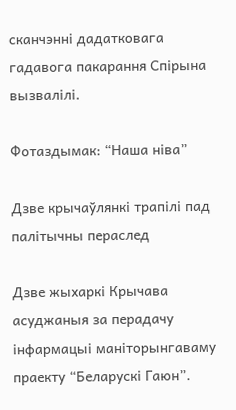сканчэнні дадатковага гадавога пакарання Спірына вызвалілі.

Фотаздымак: “Наша ніва”

Дзве крычаўлянкі трапілі пад палітычны пераслед

Дзве жыхаркі Крычава асуджаныя за перадачу інфармацыі маніторынгаваму праекту “Беларускі Гаюн”.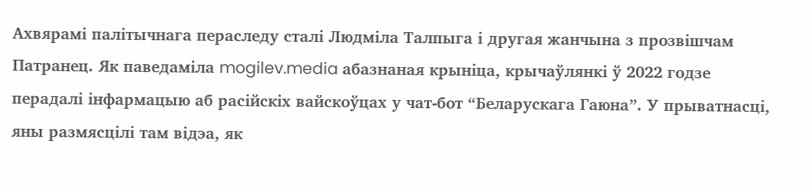Ахвярамі палітычнага пераследу сталі Людміла Талпыга і другая жанчына з прозвішчам Патранец. Як паведаміла mogilev.media абазнаная крыніца, крычаўлянкі ў 2022 годзе перадалі інфармацыю аб расійскіх вайскоўцах у чат-бот “Беларускага Гаюна”. У прыватнасці, яны размясцілі там відэа, як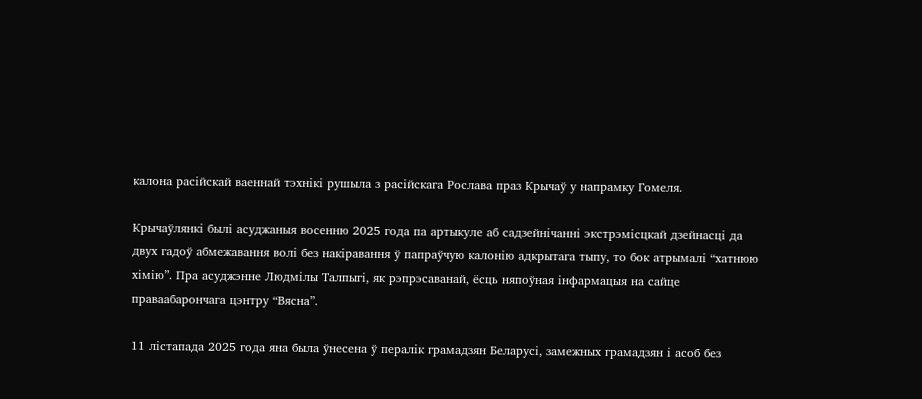калона расійскай ваеннай тэхнікі рушыла з расійскага Рослава праз Крычаў у напрамку Гомеля.

Крычаўлянкі былі асуджаныя восенню 2025 года па артыкуле аб садзейнічанні экстрэмісцкай дзейнасці да двух гадоў абмежавання волі без накіравання ў папраўчую калонію адкрытага тыпу, то бок атрымалі “хатнюю хімію”. Пра асуджэнне Людмілы Талпыгі, як рэпрэсаванай, ёсць няпоўная інфармацыя на сайце праваабарончага цэнтру “Вясна”.

11 лістапада 2025 года яна была ўнесена ў пералік грамадзян Беларусі, замежных грамадзян і асоб без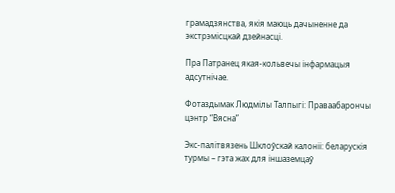грамадзянства, якія маюць дачыненне да экстрэмісцкай дзейнасці.

Пра Патранец якая-кольвечы інфармацыя адсутнічае.

Фотаздымак Людмілы Талпыгі: Праваабарончы цэнтр “Вясна”

Экс-палітвязень Шклоўскай калоніі: беларускія турмы – гэта жах для іншаземцаў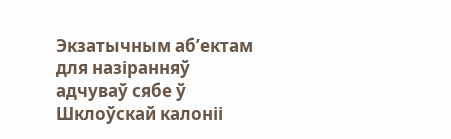Экзатычным аб’ектам для назіранняў адчуваў сябе ў Шклоўскай калоніі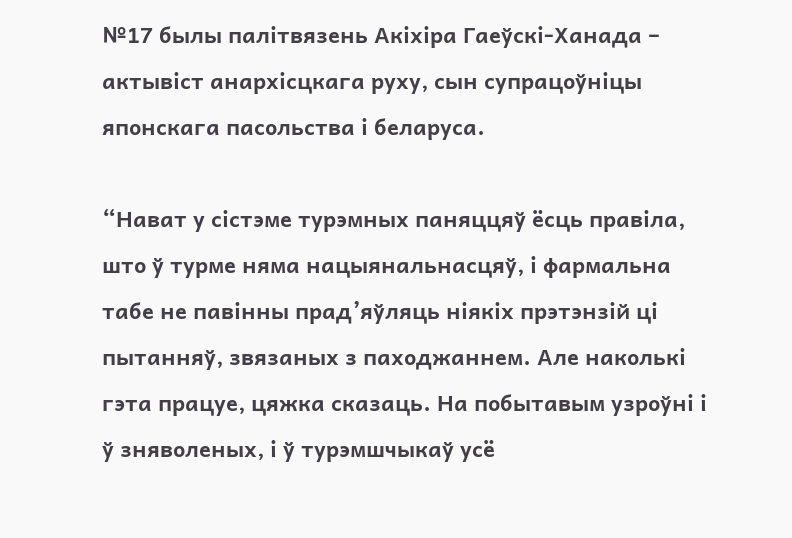№17 былы палітвязень Акіхіра Гаеўскі-Ханада – актывіст анархісцкага руху, сын супрацоўніцы японскага пасольства і беларуса.

“Нават у сістэме турэмных паняццяў ёсць правіла, што ў турме няма нацыянальнасцяў, і фармальна табе не павінны прад’яўляць ніякіх прэтэнзій ці пытанняў, звязаных з паходжаннем. Але наколькі гэта працуе, цяжка сказаць. На побытавым узроўні і ў зняволеных, і ў турэмшчыкаў усё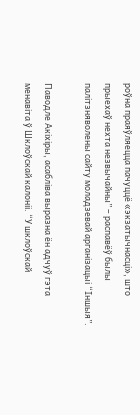роўна праяўляецца пачуццё «экзатычнасці», што прыехаў нехта незвычайны” – распавёў былы палітзняволены сайту моладзевай арганізацыі “Іншыя”.

Паводле Акіхіры, асабліва выразна ён адчуў гэта менавіта ў Шклоўскай калоніі. “У шклоўскай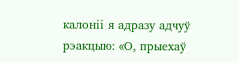калоніі я адразу адчуў рэакцыю: «О, прыехаў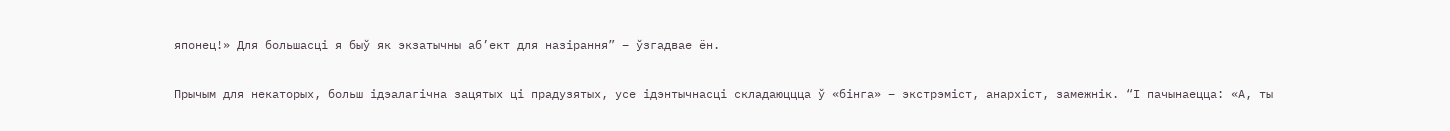японец!» Для большасці я быў як экзатычны аб’ект для назірання” – ўзгадвае ён.

Прычым для некаторых, больш ідэалагічна зацятых ці прадузятых, усе ідэнтычнасці складаюццца ў «бінга» – экстрэміст, анархіст, замежнік. “І пачынаецца: «А, ты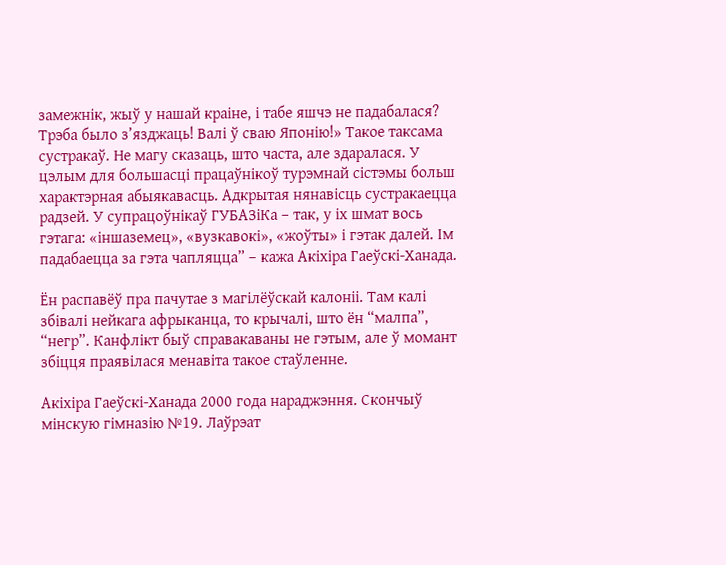замежнік, жыў у нашай краіне, і табе яшчэ не падабалася? Трэба было з’язджаць! Валі ў сваю Японію!» Такое таксама сустракаў. Не магу сказаць, што часта, але здаралася. У цэлым для большасці працаўнікоў турэмнай сістэмы больш характэрная абыякавасць. Адкрытая нянавісць сустракаецца радзей. У супрацоўнікаў ГУБАЗіКа – так, у іх шмат вось гэтага: «іншаземец», «вузкавокі», «жоўты» і гэтак далей. Ім падабаецца за гэта чапляцца” – кажа Акіхіра Гаеўскі-Ханада.

Ён распавёў пра пачутае з магілёўскай калоніі. Там калі збівалі нейкага афрыканца, то крычалі, што ён “малпа”, “негр”. Канфлікт быў справакаваны не гэтым, але ў момант збіцця праявілася менавіта такое стаўленне.

Акіхіра Гаеўскі-Ханада 2000 года нараджэння. Скончыў мінскую гімназію №19. Лаўрэат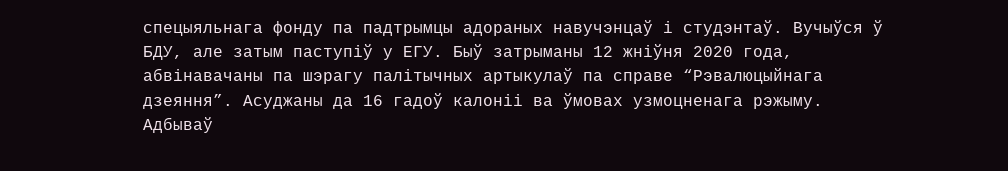спецыяльнага фонду па падтрымцы адораных навучэнцаў і студэнтаў. Вучыўся ў БДУ, але затым паступіў у ЕГУ. Быў затрыманы 12 жніўня 2020 года, абвінавачаны па шэрагу палітычных артыкулаў па справе “Рэвалюцыйнага дзеяння”. Асуджаны да 16 гадоў калоніі ва ўмовах узмоцненага рэжыму. Адбываў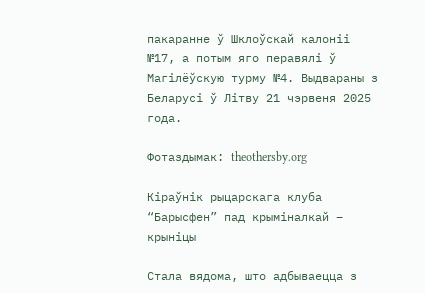пакаранне ў Шклоўскай калоніі №17, а потым яго перавялі ў Магілёўскую турму №4. Выдвараны з Беларусі ў Літву 21 чэрвеня 2025 года.

Фотаздымак: theothersby.org

Кіраўнік рыцарскага клуба “Барысфен” пад крыміналкай – крыніцы

Стала вядома, што адбываецца з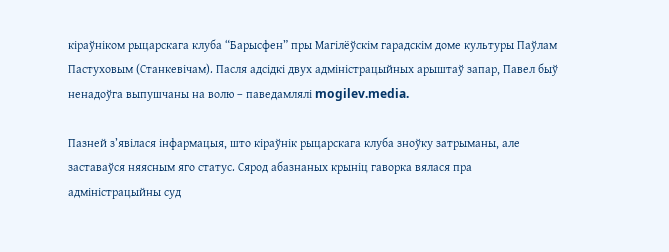кіраўніком рыцарскага клуба “Барысфен” пры Магілёўскім гарадскім доме культуры Паўлам Пастуховым (Станкевічам). Пасля адсідкі двух адміністрацыйных арыштаў запар, Павел быў ненадоўга выпушчаны на волю – паведамлялі mogilev.media.

Пазней з’явілася інфармацыя, што кіраўнік рыцарскага клуба зноўку затрыманы, але заставаўся няясным яго статус. Сярод абазнаных крыніц гаворка вялася пра адміністрацыйны суд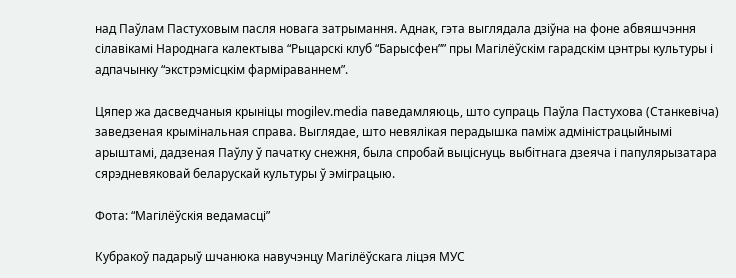над Паўлам Пастуховым пасля новага затрымання. Аднак, гэта выглядала дзіўна на фоне абвяшчэння сілавікамі Народнага калектыва “Рыцарскі клуб “Барысфен”” пры Магілёўскім гарадскім цэнтры культуры і адпачынку “экстрэмісцкім фарміраваннем”.

Цяпер жа дасведчаныя крыніцы mogilev.media паведамляюць, што супраць Паўла Пастухова (Станкевіча) заведзеная крымінальная справа. Выглядае, што невялікая перадышка паміж адміністрацыйнымі арыштамі, дадзеная Паўлу ў пачатку снежня, была спробай выціснуць выбітнага дзеяча і папулярызатара сярэдневяковай беларускай культуры ў эміграцыю.

Фота: “Магілёўскія ведамасці”

Кубракоў падарыў шчанюка навучэнцу Магілёўскага ліцэя МУС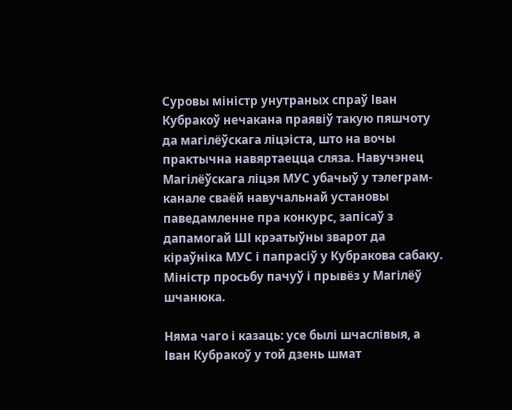Суровы міністр унутраных спраў Іван Кубракоў нечакана праявіў такую пяшчоту да магілёўскага ліцэіста, што на вочы практычна навяртаецца сляза. Навучэнец Магілёўскага ліцэя МУС убачыў у тэлеграм-канале сваёй навучальнай установы паведамленне пра конкурс, запісаў з дапамогай ШІ крэатыўны зварот да кіраўніка МУС і папрасіў у Кубракова сабаку. Міністр просьбу пачуў і прывёз у Магілёў шчанюка.

Няма чаго і казаць: усе былі шчаслівыя, а Іван Кубракоў у той дзень шмат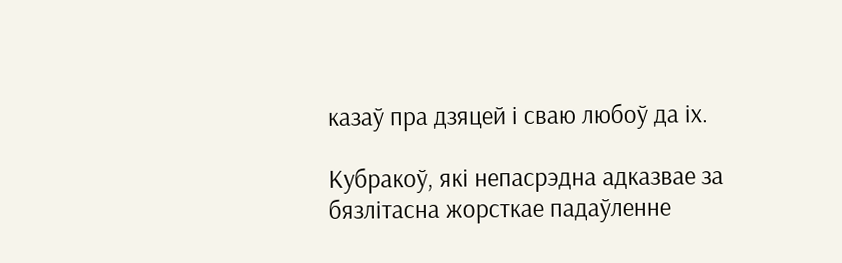казаў пра дзяцей і сваю любоў да іх.

Кубракоў, які непасрэдна адказвае за бязлітасна жорсткае падаўленне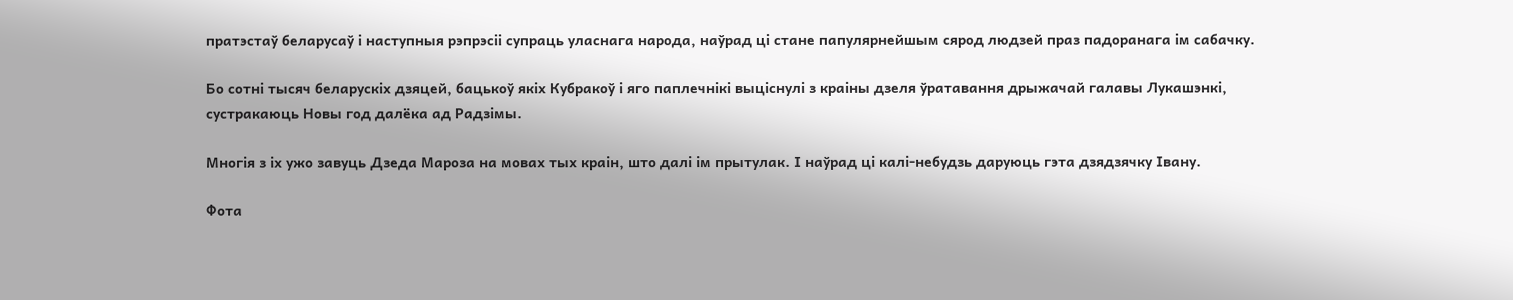пратэстаў беларусаў і наступныя рэпрэсіі супраць уласнага народа, наўрад ці стане папулярнейшым сярод людзей праз падоранага ім сабачку.

Бо сотні тысяч беларускіх дзяцей, бацькоў якіх Кубракоў і яго паплечнікі выціснулі з краіны дзеля ўратавання дрыжачай галавы Лукашэнкі, сустракаюць Новы год далёка ад Радзімы.

Многія з іх ужо завуць Дзеда Мароза на мовах тых краін, што далі ім прытулак. І наўрад ці калі-небудзь даруюць гэта дзядзячку Івану.

Фота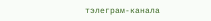тэлеграм-канала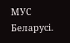МУС Беларусі.